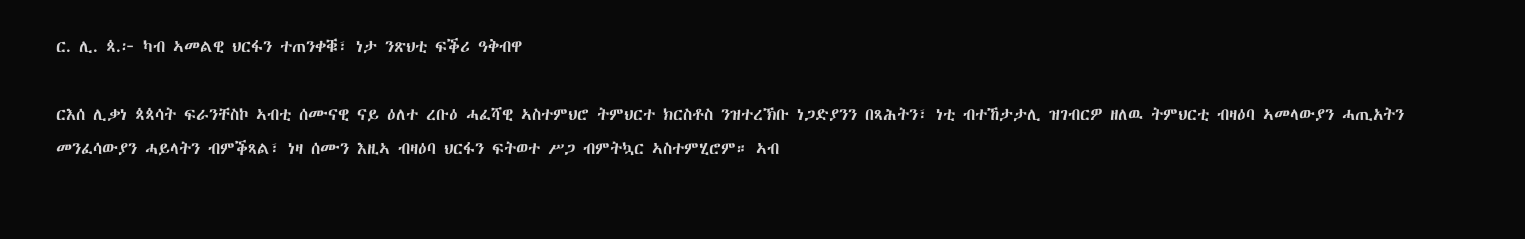ር. ሊ. ጳ.፦ ካብ ኣመልዊ ህርፋን ተጠንቀቑ፣ ነታ ንጽህቲ ፍቕሪ ዓቅብዋ

ርእሰ ሊቃነ ጳጳሳት ፍራንቸስኮ ኣብቲ ሰሙናዊ ናይ ዕለተ ረቡዕ ሓፈሻዊ ኣስተምህሮ ትምህርተ ክርስቶስ ንዝተረኽቡ ነጋድያንን በጻሕትን፣ ነቲ ብተኸታታሊ ዝገብርዎ ዘለዉ ትምህርቲ ብዛዕባ ኣመላውያን ሓጢአትን መንፈሳውያን ሓይላትን ብምቕጻል፣ ነዛ ሰሙን እዚኣ ብዛዕባ ህርፋን ፍትወተ ሥጋ ብምትኳር ኣስተምሂሮም። ኣብ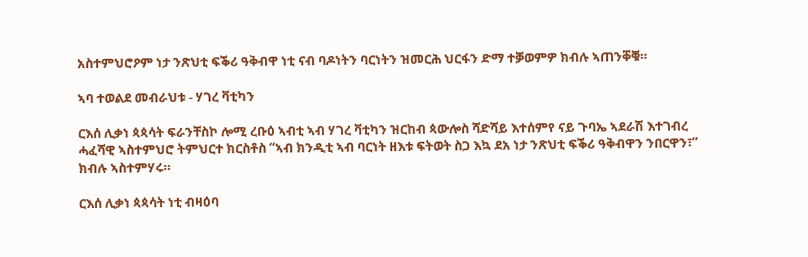አስተምህሮዖም ነታ ንጽህቲ ፍቕሪ ዓቅብዋ ነቲ ናብ ባዶነትን ባርነትን ዝመርሕ ህርፋን ድማ ተቓወምዎ ክብሉ ኣጠንቐቑ።

ኣባ ተወልደ መብራህቱ - ሃገረ ቫቲካን

ርእሰ ሊቃነ ጳጳሳት ፍራንቸስኮ ሎሚ ረቡዕ ኣብቲ ኣብ ሃገረ ቫቲካን ዝርከብ ጳውሎስ ሻድሻይ እተሰምየ ናይ ጉባኤ ኣደራሽ እተገብረ ሓፈሻዊ ኣስተምህሮ ትምህርተ ክርስቶስ “ኣብ ክንዲቲ ኣብ ባርነት ዘእቱ ፍትወት ስጋ እኳ ደአ ነታ ንጽህቲ ፍቕሪ ዓቅብዋን ንበርዋን፣” ክብሉ ኣስተምሃሩ።

ርእሰ ሊቃነ ጳጳሳት ነቲ ብዛዕባ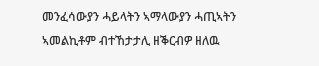መንፈሳውያን ሓይላትን ኣማላውያን ሓጢኣትን ኣመልኪቶም ብተኸታታሊ ዘቕርብዎ ዘለዉ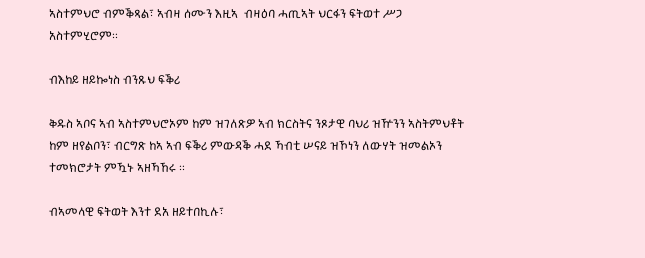ኣስተምህሮ ብምቕጻል፣ ኣብዛ ሰሙን እዚኣ  ብዛዕባ ሓጢኣት ህርፋን ፍትወተ ሥጋ አስተምሂሮም።

ብእከይ ዘይኰነስ ብንጹህ ፍቕሪ

ቅዱስ ኣቦና ኣብ ኣስተምህሮኦም ከም ዝገለጽዎ ኣብ ክርስትና ንጾታዊ ባህሪ ዝዅንን ኣስትምህቶት ከም ዘየልቦን፣ ብርግጽ ከኣ ኣብ ፍቕሪ ምውዳቕ ሓደ ኻብቲ ሠናይ ዝኾነን ለውሃት ዝመልኦን ተመክሮታት ምዃኑ ኣዘኻኸሩ ።

ብኣመላዊ ፍትወት እንተ ደአ ዘይተበኪሉ፣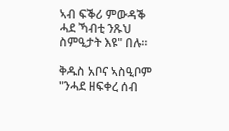ኣብ ፍቕሪ ምውዳቕ ሓደ ኻብቲ ንጹህ ስምዒታት እዩ" በሉ።

ቅዱስ አቦና ኣስዒቦም "ንሓደ ዘፍቀረ ሰብ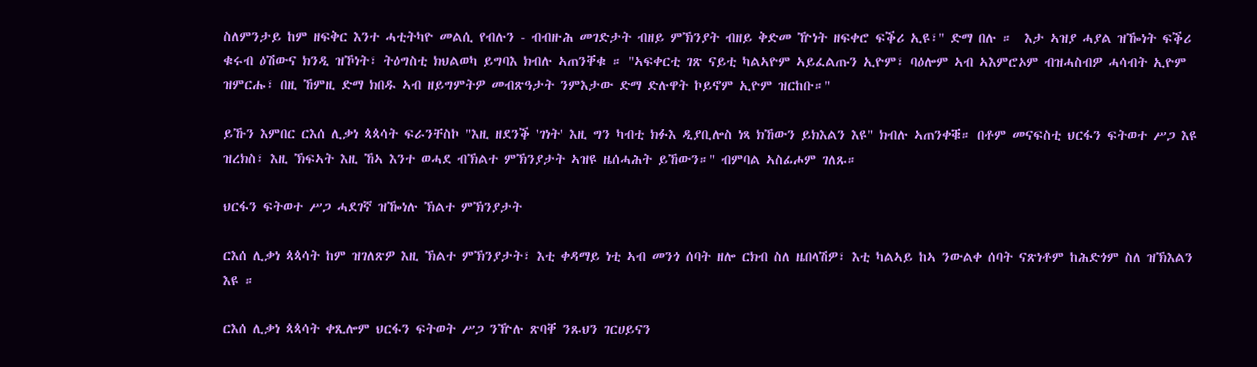ስለምንታይ ከም ዘፍቅር እንተ ሓቲትካዮ መልሲ የብሉን - ብብዙሕ መገድታት ብዘይ ምኽንያት ብዘይ ቅድመ ዅነት ዘፍቀሮ ፍቕሪ ኢዩ፣" ድማ በሉ ።  እታ ኣዝያ ሓያል ዝዀነት ፍቕሪ ቁሩብ ዕሽውና ክንዲ ዝኾነት፣ ትዕግስቲ ክህልወካ ይግባእ ክብሉ ኣጠንቐቁ ። "ኣፍቀርቲ ገጽ ናይቲ ካልኣዮም ኣይፈልጡን ኢዮም፣ ባዕሎም ኣብ ኣእምሮኦም ብዝሓስብዎ ሓሳብት ኢዮም ዝምርሑ፣ በዚ ኸምዚ ድማ ክበዱ ኣብ ዘይግምትዎ መብጽዓታት ንምእታው ድማ ድሉዋት ኮይኖም ኢዮም ዝርከቡ።"

ይኹን እምበር ርእሰ ሊቃነ ጳጳሳት ፍራንቸስኮ "እዚ ዘደንቕ 'ገነት' እዚ ግን ካብቲ ክፉእ ዲያቢሎስ ነጻ ክኸውን ይክእልን እዩ" ክብሉ ኣጠንቀቑ። በቶም መናፍስቲ ህርፋን ፍትወተ ሥጋ እዩ ዝረክስ፣ እዚ ኽፍኣት እዚ ኸኣ እንተ ወሓደ ብኽልተ ምኽንያታት ኣዝዩ ዜሰሓሕት ይኸውን።" ብምባል ኣስፊሖም ገለጹ።

ህርፋን ፍትወተ ሥጋ ሓደገኛ ዝዀነሉ ኽልተ ምኽንያታት

ርእሰ ሊቃነ ጳጳሳት ከም ዝገለጽዎ እዚ ኽልተ ምኽንያታት፣ እቲ ቀዳማይ ነቲ ኣብ መንጎ ሰባት ዘሎ ርክብ ስለ ዜበላሽዎ፣ እቲ ካልኣይ ከኣ ንውልቀ ሰባት ናጽነቶም ከሕድጎም ስለ ዝኽእልን እዩ ።

ርእሰ ሊቃነ ጳጳሳት ቀጺሎም ህርፋን ፍትወት ሥጋ ንዅሉ ጽባቐ ንጹህን ገርሀይናን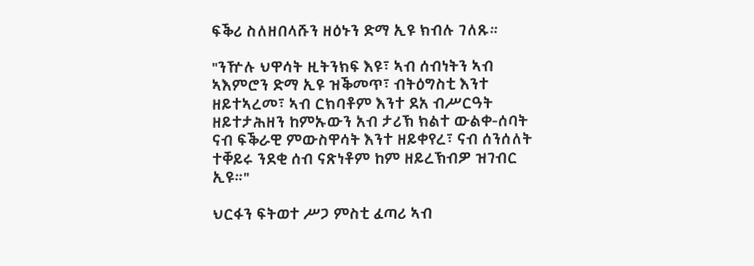ፍቕሪ ስለዘበላሹን ዘዕኑን ድማ ኢዩ ክብሉ ገለጹ።

"ንዅሉ ህዋሳት ዚትንክፍ እዩ፣ ኣብ ሰብነትን ኣብ ኣእምሮን ድማ ኢዩ ዝቕመጥ፣ ብትዕግስቲ እንተ ዘይተኣረመ፣ ኣብ ርክባቶም እንተ ደአ ብሥርዓት ዘይተታሕዘን ከምኡውን አብ ታሪኽ ክልተ ውልቀ-ሰባት ናብ ፍቕራዊ ምውስዋሳት እንተ ዘይቀየረ፣ ናብ ሰንሰለት ተቐይሩ ንደቂ ሰብ ናጽነቶም ከም ዘይረኽብዎ ዝገብር ኢዩ።"

ህርፋን ፍትወተ ሥጋ ምስቲ ፈጣሪ ኣብ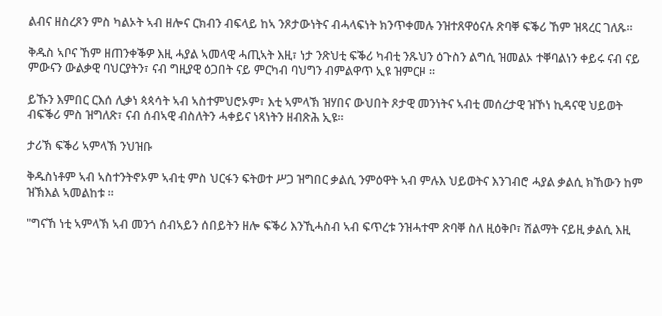ልብና ዘስረጾን ምስ ካልኦት ኣብ ዘሎና ርክብን ብፍላይ ከኣ ንጾታውነትና ብሓላፍነት ክንጥቀመሉ ንዝተጸዋዕናሉ ጽባቐ ፍቕሪ ኸም ዝጻረር ገለጹ።

ቅዱስ ኣቦና ኸም ዘጠንቀቕዎ እዚ ሓያል ኣመላዊ ሓጢኣት እዚ፣ ነታ ንጽህቲ ፍቕሪ ካብቲ ንጹህን ዕጉስን ልግሲ ዝመልኦ ተቐባልነን ቀይሩ ናብ ናይ ምውናን ውልቃዊ ባህርያትን፣ ናብ ግዚያዊ ዕጋበት ናይ ምርካብ ባህግን ብምልዋጥ ኢዩ ዝምርዞ ።

ይኹን እምበር ርእሰ ሊቃነ ጳጳሳት ኣብ ኣስተምህሮኦም፣ እቲ ኣምላኽ ዝሃበና ውህበት ጾታዊ መንነትና ኣብቲ መሰረታዊ ዝኾነ ኪዳናዊ ህይወት ብፍቕሪ ምስ ዝግለጽ፣ ናብ ሰብኣዊ ብስለትን ሓቀይና ነጻነትን ዘብጽሕ ኢዩ።

ታሪኽ ፍቕሪ ኣምላኽ ንህዝቡ

ቅዱስነቶም ኣብ ኣስተንትኖኦም ኣብቲ ምስ ህርፋን ፍትወተ ሥጋ ዝግበር ቃልሲ ንምዕዋት ኣብ ምሉእ ህይወትና እንገብሮ ሓያል ቃልሲ ክኸውን ከም ዝኽእል ኣመልከቱ ።

"ግናኸ ነቲ ኣምላኽ ኣብ መንጎ ሰብኣይን ሰበይትን ዘሎ ፍቕሪ እንኺሓስብ ኣብ ፍጥረቱ ንዝሓተሞ ጽባቐ ስለ ዚዕቅቦ፣ ሽልማት ናይዚ ቃልሲ እዚ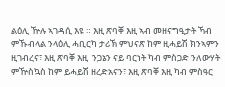ልዕሊ ዅሉ ኣገዳሲ እዩ ። እዚ ጽባቐ እዚ ኣብ መዘናግዒታት ኻብ ምኹብላል ንላዕሊ ሓቢርካ ታሪኽ ምህናጽ ከም ዚሓይሽ ክንኣምን ዚገብረና፣ እዚ ጽባቐ እዚ  ንጋኔን ናይ ባርነት ካብ ምስጋድ ንለውሃት ምዅስኳስ ከም ይሓይሽ ዘረድአናን፣ እዚ ጽባቐ እዚ ካብ ምስዓር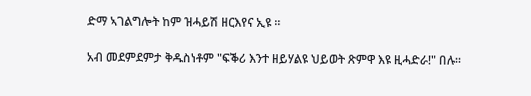ድማ ኣገልግሎት ከም ዝሓይሽ ዘርእየና ኢዩ ።

አብ መደምደምታ ቅዱስነቶም "ፍቕሪ እንተ ዘይሃልዩ ህይወት ጽምዋ እዩ ዚሓድራ!" በሉ።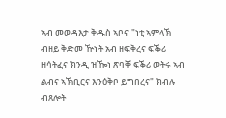ኣብ መወዳእታ ቅዱስ ኣቦና "ነቲ ኣምላኽ ብዘይ ቅድመ ዅነት አብ ዘፍቅረና ፍቕሪ ዘሳትፈና ክንዲ ዝዀነ ጽባቐ ፍቕሪ ወትሩ ኣብ ልብና ኣኽቢርና እንዕቅቦ ይግበረና" ክብሉ ብጸሎት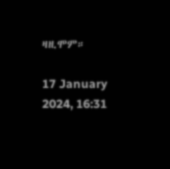ዛዚሞም።

17 January 2024, 16:31